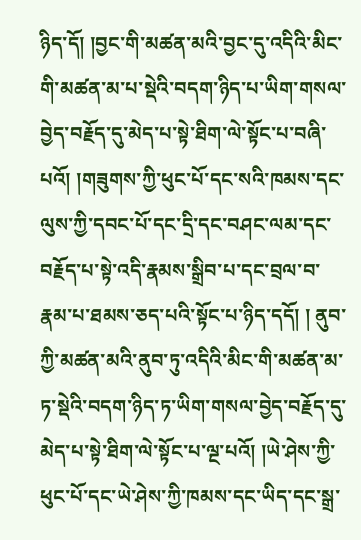ཉིད་དོ། །བྱང་གི་མཚན་མའི་བྱང་དུ་འདིའི་མིང་གི་མཚན་མ་པ་སྡེའི་བདག་ཉིད་པ་ཡིག་གསལ་བྱེད་བརྗོད་དུ་མེད་པ་སྟེ་ཐིག་ལེ་སྟོང་པ་བཞི་པའོ། །གཟུགས་ཀྱི་ཕུང་པོ་དང་སའི་ཁམས་དང་ལུས་ཀྱི་དབང་པོ་དང་དྲི་དང་བཤང་ལམ་དང་བརྗོད་པ་སྟེ་འདི་རྣམས་སྒྲིབ་པ་དང་བྲལ་བ་རྣམ་པ་ཐམས་ཅད་པའི་སྟོང་པ་ཉིད་དདོ། ། ནུབ་ཀྱི་མཚན་མའི་ནུབ་ཏུ་འདིའི་མིང་གི་མཚན་མ་ཏ་སྡེའི་བདག་ཉིད་ཏ་ཡིག་གསལ་བྱེད་བརྗོད་དུ་མེད་པ་སྟེ་ཐིག་ལེ་སྟོང་པ་ལྔ་པའོ། །ཡེ་ཤེས་ཀྱི་ཕུང་པོ་དང་ཡེ་ཤེས་ཀྱི་ཁམས་དང་ཡིད་དང་སྒྲ་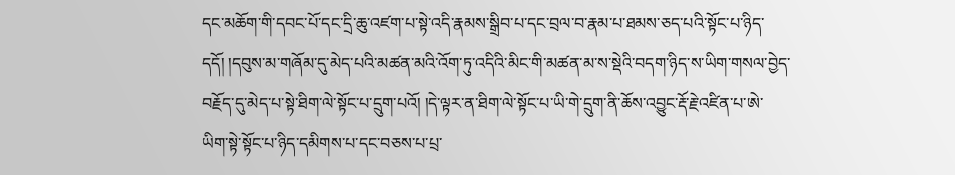དང་མཆོག་གི་དབང་པོ་དང་དྲི་ཆུ་འཛག་པ་སྟེ་འདི་རྣམས་སྒྲིབ་པ་དང་བྲལ་བ་རྣམ་པ་ཐམས་ཅད་པའི་སྟོང་པ་ཉིད་དདོ། །དབུས་མ་གཞོམ་དུ་མེད་པའི་མཚན་མའི་འོག་ཏུ་འདིའི་མིང་གི་མཚན་མ་ས་སྡེའི་བདག་ཉིད་ས་ཡིག་གསལ་བྱེད་བརྗོད་དུ་མེད་པ་སྟེ་ཐིག་ལེ་སྟོང་པ་དྲུག་པའོ། །དེ་ལྟར་ན་ཐིག་ལེ་སྟོང་པ་ཡི་གེ་དྲུག་ནི་ཆོས་འབྱུང་རྡོ་རྗེ་འཛིན་པ་ཨེ་ཡིག་སྟེ་སྟོང་པ་ཉིད་དམིགས་པ་དང་བཅས་པ་པྲ་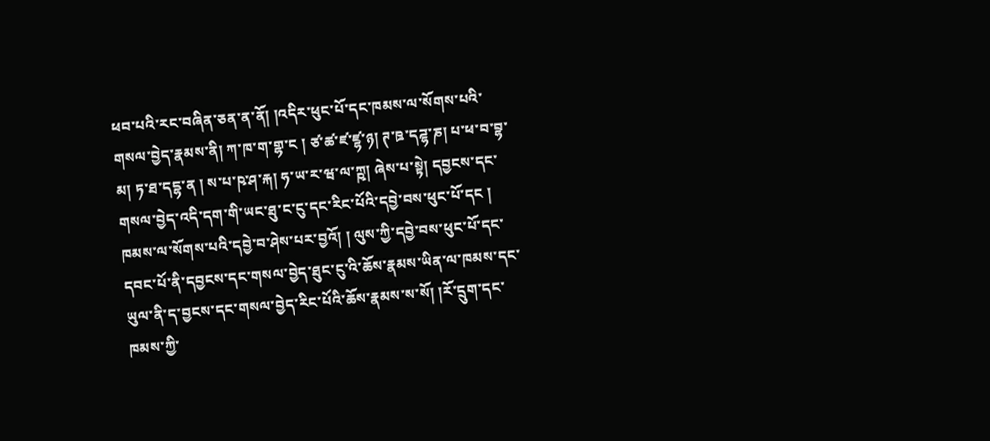ཕབ་པའི་རང་བཞིན་ཅན་ན་ནོ། །འདིར་ཕུང་པོ་དང་ཁམས་ལ་སོགས་པའི་གསལ་བྱེད་རྣམས་ནི། ཀ་ཁ་ག་གྷ་ང ། ཙ་ཚ་ཛ་ཛྷ་ཉ། ཊ་ཋ་དཌྷ་ཎ། པ་ཕ་བ་བྷ་མ། ཏ་ཐ་དདྷ་ན ། ས་པ་ཥ་ཤ་རྐ། ཧ་ཡ་ར་ཝ་ལ་ཀྵ། ཞེས་པ་སྟེ། དབྱངས་དང་གསལ་བྱེད་འདི་དག་གི་ཡང་ཐུ་ང་ངུ་དང་རིང་པོའི་དབྱེ་བས་ཕུང་པོ་དང ། ཁམས་ལ་སོགས་པའི་དབྱེ་བ་ཤེས་པར་བྱའོ། ། ལུས་ཀྱི་དབྱེ་བས་ཕུང་པོ་དང་དབང་པོ་ནི་དབྱངས་དང་གསལ་བྱེད་ཐུང་ངུ་འི་ཆོས་རྣམས་ཡིན་ལ་ཁམས་དང་ཡུལ་ནི་ད་བྱངས་དང་གསལ་བྱེད་རིང་པོའི་ཆོས་རྣམས་ས་སོ། །རོ་དྲུག་དང་ཁམས་ཀྱི་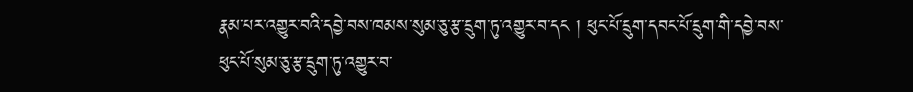རྣམ་པར་འགྱུར་བའི་དབྱེ་བས་ཁམས་སུམ་ཅུ་རྩ་དྲུག་ཏུ་འགྱུར་བ་དང ། ཕུང་པོ་དྲུག་དབང་པོ་དྲུག་གི་དབྱེ་བས་ཕུང་པོ་སུམ་ཅུ་རྩ་དྲུག་ཏུ་འགྱུར་བ་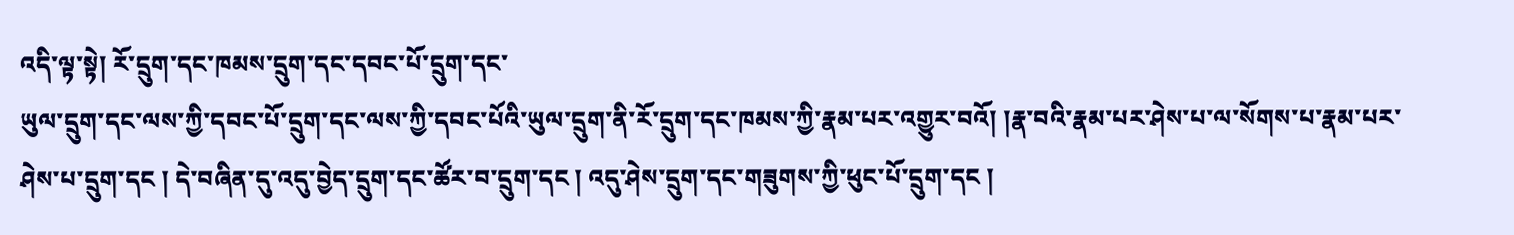འདི་ལྟ་སྟེ། རོ་དྲུག་དང་ཁམས་དྲུག་དང་དབང་པོ་དྲུག་དང་
ཡུལ་དྲུག་དང་ལས་ཀྱི་དབང་པོ་དྲུག་དང་ལས་ཀྱི་དབང་པོའི་ཡུལ་དྲུག་ནི་རོ་དྲུག་དང་ཁམས་ཀྱི་རྣམ་པར་འགྱུར་བའོ། །རྣ་བའི་རྣམ་པར་ཤེས་པ་ལ་སོགས་པ་རྣམ་པར་ཤེས་པ་དྲུག་དང ། དེ་བཞིན་དུ་འདུ་བྱེད་དྲུག་དང་ཚོར་བ་དྲུག་དང ། འདུ་ཤེས་དྲུག་དང་གཟུགས་ཀྱི་ཕུང་པོ་དྲུག་དང །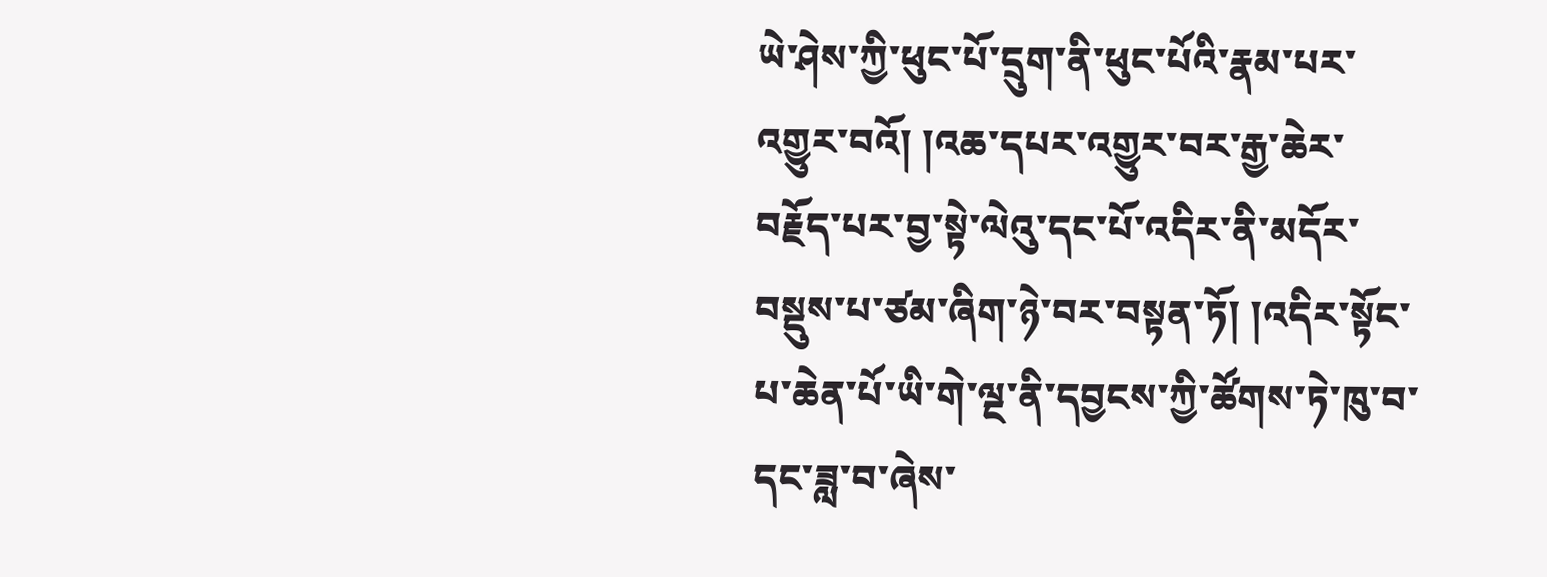ཡེ་ཤེས་ཀྱི་ཕུང་པོ་དྲུག་ནི་ཕུང་པོའི་རྣམ་པར་འགྱུར་བའོ། །འཆ་དཔར་འགྱུར་བར་རྒྱ་ཆེར་བརྗོད་པར་བྱ་སྟེ་ལེའུ་དང་པོ་འདིར་ནི་མདོར་བསྡུས་པ་ཙམ་ཞིག་ཉེ་བར་བསྟན་ཏོ། །འདིར་སྟོང་པ་ཆེན་པོ་ཡི་གེ་ལྔ་ནི་དབྱངས་ཀྱི་ཚོགས་ཏེ་ཁུ་བ་དང་ཟླ་བ་ཞེས་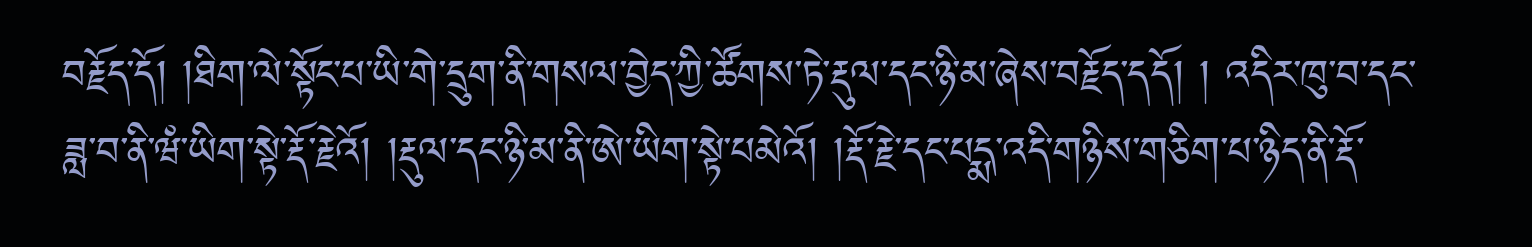བརྗོད་དོ། །ཐིག་ལེ་སྟོང་པ་ཡི་གེ་དྲུག་ནི་གསལ་བྱེད་ཀྱི་ཚོགས་ཏེ་རྡུལ་དང་ཉི་མ་ཞེས་བརྗོད་དདོ། ། འདིར་ཁུ་བ་དང་ཟླ་བ་ནི་ཝཾ་ཡིག་སྟེ་རྡོ་རྗེའོ། །རྡུལ་དང་ཉི་མ་ནི་ཨེ་ཡིག་སྟེ་པམེའོ། །རྡོ་རྗེ་དང་པདྨ་འདི་གཉིས་གཅིག་པ་ཉིད་ནི་རྡོ་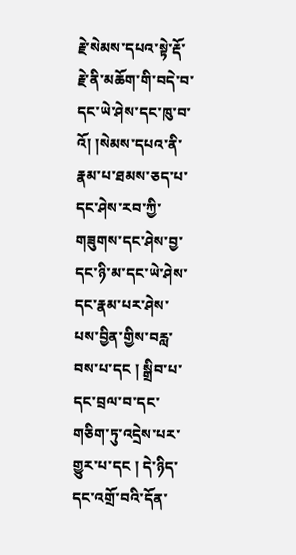རྗེ་སེམས་དཔའ་སྟེ་རྡོ་རྗེ་ནི་མཆོག་གི་བདེ་བ་དང་ཡེ་ཤེས་དང་ཁུ་བ་འོ། །སེམས་དཔའ་ནི་རྣམ་པ་ཐམས་ཅད་པ་དང་ཤེས་རབ་ཀྱི་གཟུགས་དང་ཤེས་བྱ་དང་ཉི་མ་དང་ཡེ་ཤེས་དང་རྣམ་པར་ཤེས་པས་བྱིན་གྱིས་བརླ་བས་པ་དང ། སྒྲིབ་པ་དང་བྲལ་བ་དང་གཅིག་ཏུ་འདྲེས་པར་གྱུར་པ་དང ། དེ་ཉིད་དང་འགྲོ་བའི་དོན་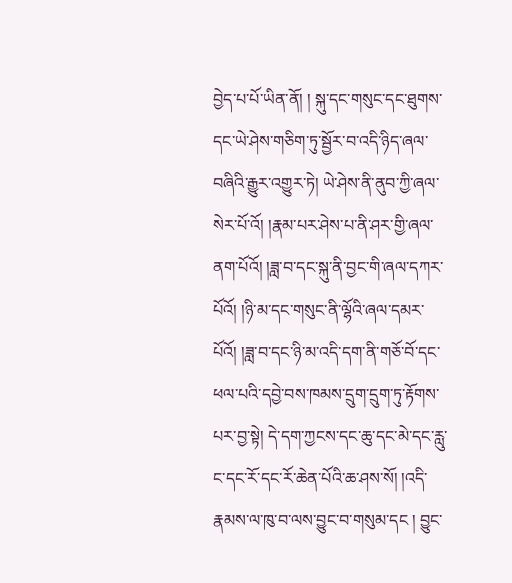བྱེད་པ་པོ་ཡིན་ནོ། ། སྐུ་དང་གསུང་དང་ཐུགས་དང་ཡེ་ཤེས་གཅིག་ཏུ་སྦྱོར་བ་འདི་ཉིད་ཞལ་བཞིའི་རྒྱུར་འགྱུར་ཏེ། ཡེ་ཤེས་ནི་ནུབ་ཀྱི་ཞལ་སེར་པོ་འོ། །རྣམ་པར་ཤེས་པ་ནི་ཤར་གྱི་ཞལ་ནག་པོའོ། །ཟླ་བ་དང་སྐུ་ནི་བྱང་གི་ཞལ་དཀར་པོའོ། །ཉི་མ་དང་གསུང་ནི་ལྷོའི་ཞལ་དམར་པོའོ། །ཟླ་བ་དང་ཉི་མ་འདི་དག་ནི་གཅོ་བོ་དང་ཕལ་པའི་དབྱེ་བས་ཁམས་དྲུག་དྲུག་ཏུ་རྟོགས་པར་བྱ་སྟེ། དེ་དག་ཀྱངས་དང་ཆུ་དང་མེ་དང་རླུ་ང་དང་རོ་དང་རོ་ཆེན་པོའི་ཆ་ཤས་སོ། །འདི་རྣམས་ལ་ཁུ་བ་ལས་བྱུང་བ་གསུམ་དང ། བྱུང་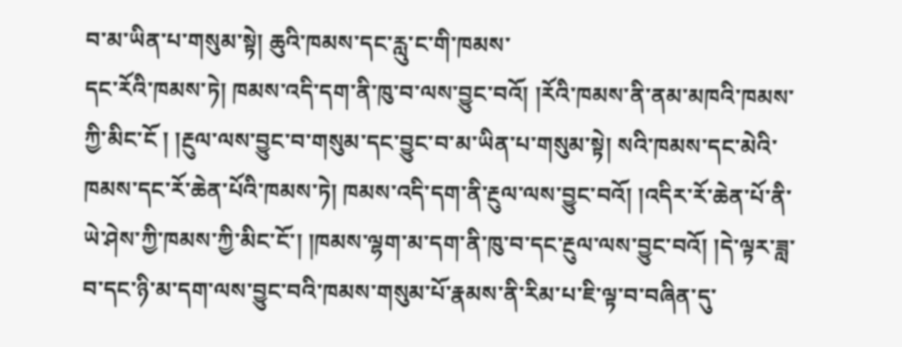བ་མ་ཡིན་པ་གསུམ་སྟེ། ཆུའི་ཁམས་དང་རླུ་ང་གི་ཁམས་
དང་རོའི་ཁམས་ཏེ། ཁམས་འདི་དག་ནི་ཁུ་བ་ལས་བྱུང་བའོ། །རོའི་ཁམས་ནི་ནམ་མཁའི་ཁམས་ཀྱི་མིང་ངོ ། །རྔུལ་ལས་བྱུང་བ་གསུམ་དང་བྱུང་བ་མ་ཡིན་པ་གསུམ་སྟེ། སའི་ཁམས་དང་མེའི་ཁམས་དང་རོ་ཆེན་པོའི་ཁམས་ཏེ། ཁམས་འདི་དག་ནི་རྔུལ་ལས་བྱུང་བའོ། །འདིར་རོ་ཆེན་པོ་ནི་ཡེ་ཤེས་ཀྱི་ཁམས་ཀྱི་མིང་ངོ་། །ཁམས་ལྷག་མ་དག་ནི་ཁུ་བ་དང་རྔུལ་ལས་བྱུང་བའོ། །དེ་ལྟར་ཟླ་བ་དང་ཉི་མ་དག་ལས་བྱུང་བའི་ཁམས་གསུམ་པོ་རྣམས་ནི་རིམ་པ་ཇི་ལྟ་བ་བཞིན་དུ་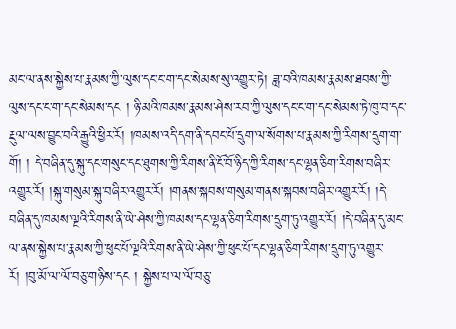མང་ལ་ནས་སྐྱེས་པ་རྣམས་ཀྱི་ལུས་དང་ང་ག་དང་སེམས་སུ་འགྱུར་ཏེ། ཟླ་བའི་ཁམས་རྣམས་ཐབས་ཀྱི་ལུས་དང་ང་ག་དང་སེམས་དང ། ཉི་མའི་ཁམས་རྣམས་ཤེས་རབ་ཀྱི་ལུས་དང་ང་ག་དང་སེམས་ཏེ་ཁུ་བ་དང་རྔུལ་ལས་བྱུང་བའི་རྒྱུའི་ཕྱིར་རོ། །ཁམས་འདི་དག་ནི་དབང་པོ་དྲུག་ལ་སོགས་པ་རྣམས་ཀྱི་རིགས་དྲུག་ག་གོ། ། དེ་བཞིན་དུ་སྐུ་དང་གསུང་དང་ཐུགས་ཀྱི་རིགས་ནི་ངོ་བོ་ཉིད་ཀྱི་རིགས་དང་ལྷན་ཅིག་རིགས་བཞིར་འགྱུར་རོ། །སྐུ་གསུམ་སྐུ་བཞིར་འགྱུར་རོ། །གནས་སྐབས་གསུམ་གནས་སྐབས་བཞིར་འགྱུར་རོ། །དེ་བཞིན་དུ་ཁམས་ལྔའི་རིགས་ནི་ཡེ་ཤེས་ཀྱི་ཁམས་དང་ལྷན་ཅིག་རིགས་དྲུག་ཏུ་འགྱུར་རོ། །དེ་བཞིན་དུ་མང་ལ་ནས་སྐྱེས་པ་རྣམས་ཀྱི་ཕུང་པོ་ལྔའི་རིགས་ནི་ཡེ་ཤེས་ཀྱི་ཕུང་པོ་དང་ལྷན་ཅིག་རིགས་དྲུག་ཏུ་འགྱུར་རོ། །བུ་མོ་ལ་ལོ་བཅུ་གཉིས་དང ། སྐྱེས་པ་ལ་ལོ་བཅུ་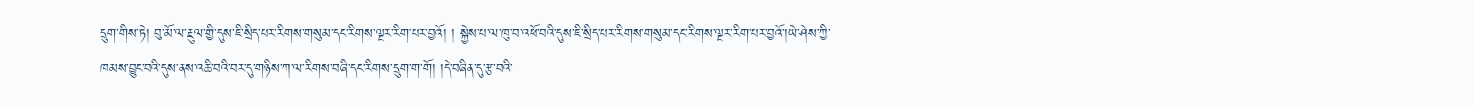དྲུག་གིས་ཏེ། བུ་མོ་ལ་རྔུལ་གྱི་དུས་ཇི་སྲིད་པར་རིགས་གསུམ་དང་རིགས་ལྔར་རིག་པར་བྱའོ། ། སྐྱེས་པ་ལ་ཁུ་བ་འཕོ་བའི་དུས་ཇི་སྲིད་པར་རིགས་གསུམ་དང་རིགས་ལྔར་རིག་པར་བྱའོ་།ཡེ་ཤེས་ཀྱི་ཁམས་བྱུང་བའི་དུས་ནས་འཆི་བའི་བར་དུ་གཉིས་ཀ་ལ་རིགས་བཞི་དང་རིགས་དྲུག་ག་གོ། །དེ་བཞིན་དུ་རྩ་བའི་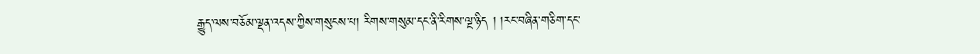རྒྱུད་ལས་བཅོམ་ལྡན་འདས་ཀྱིས་གསུངས་པ། རིགས་གསུམ་དང་ནི་རིགས་ལྔ་ཉིད ། །རང་བཞིན་གཅིག་དང་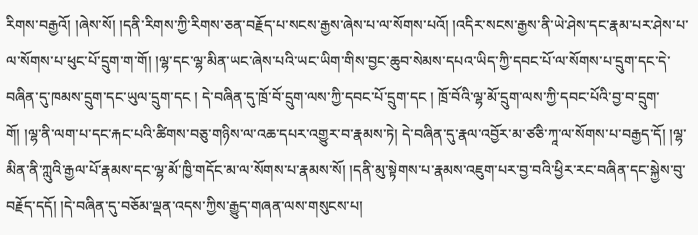རིགས་བརྒྱའོ། །ཞེས་སོ། །དནི་རིགས་ཀྱི་རིགས་ཅན་བརྗོད་པ་སངས་རྒྱས་ཞེས་པ་ལ་སོགས་པའོ། །འདིར་སངས་རྒྱས་ནི་ཡེ་ཤེས་དང་རྣམ་པར་ཤེས་པ་ལ་སོགས་པ་ཕུང་པོ་དྲུག་ག་གོ། །ལྷ་དང་ལྷ་མིན་ཡང་ཞེས་པའི་ཡང་ཡིག་གིས་བྱང་ཆུབ་སེམས་དཔའ་ཡིད་ཀྱི་དབང་པོ་ལ་སོགས་པ་དྲུག་དང་དེ་བཞིན་དུ་ཁམས་དྲུག་དང་ཡུལ་དྲུག་དང ། དེ་བཞིན་དུ་ཁྲོ་བོ་དྲུག་ལས་ཀྱི་དབང་པོ་དྲུག་དང ། ཁྲོ་བོའི་ལྷ་མོ་དྲུག་ལས་ཀྱི་དབང་པོའི་བྱ་བ་དྲུག་གོ། །ལྷ་ནི་ལག་པ་དང་རྐང་པའི་ཚིགས་བཅུ་གཉིས་ལ་འཆ་དཔར་འགྱུར་བ་རྣམས་ཏེ། དེ་བཞིན་དུ་རྣལ་འབྱོར་མ་ཙཅི་ཀཱ་ལ་སོགས་པ་བརྒྱད་དོ། །ལྷ་མིན་ནི་ཀླུའི་རྒྱལ་པོ་རྣམས་དང་ལྷ་མོ་ཁྱི་གདོང་མ་ལ་སོགས་པ་རྣམས་སོ། །དནི་མུ་སྟེགས་པ་རྣམས་འཇུག་པར་བྱ་བའི་ཕྱིར་རང་བཞིན་དང་སྐྱེས་བུ་བརྗོད་དདོ། །དེ་བཞིན་དུ་བཅོམ་ལྡན་འདས་ཀྱིས་རྒྱུད་གཞན་ལས་གསུངས་པ།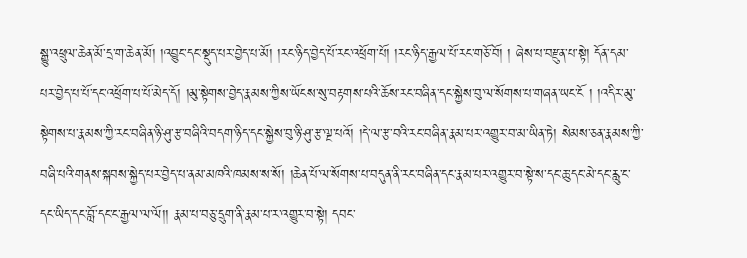སྒྱུ་འཕྲུལ་ཆེན་མོ་དྲ་ག་ཆེན་མོ། །འབྱུང་དང་སྡུད་པར་བྱེད་པ་མོ། །རང་ཉིད་བྱེད་པོ་རང་འཕྲོག་པོ། །རང་ཉིད་རྒྱལ་པོ་རང་གཅོ་བོ། ། ཞེས་པ་བརྫུན་པ་སྟེ། དོན་དམ་པར་བྱེད་པ་པོ་དང་འཕྲོག་པ་པོ་མེད་དོ། །མུ་སྟེགས་བྱེད་རྣམས་ཀྱིས་ཡོངས་སུ་བརྟགས་པའི་ཆོས་རང་བཞིན་དང་སྐྱེས་བུ་ལ་སོགས་པ་གཞན་ཡང་ངོ ། །འདིར་མུ་སྟེགས་པ་རྣམས་ཀྱི་རང་བཞིན་ཉི་ཤུ་རྩ་བཞིའི་བདག་ཉིད་དང་སྐྱེས་བུ་ཉི་ཤུ་རྩ་ལྔ་པའོ། །དེ་ལ་རྩ་བའི་རང་བཞིན་རྣམ་པར་འགྱུར་བ་མ་ཡིན་ཏེ། སེམས་ཅན་རྣམས་ཀྱི་བཞི་པའི་གནས་སྐབས་སྐྱེད་པར་བྱེད་པ་ནམ་མཁའི་ཁམས་ས་སོ། །ཆེན་པོ་ལ་སོགས་པ་བདུན་ནི་རང་བཞིན་དང་རྣམ་པར་འགྱུར་བ་སྟེ་ས་དང་ཆུ་དང་མེ་དང་རླུ་ང་དང་ཡིད་དང་བློ་དང་ང་རྒྱལ་ལ་ལོ།། རྣམ་པ་བཅུ་དྲུག་ནི་རྣམ་པ་ར་འགྱུར་བ་སྟེ། དབང་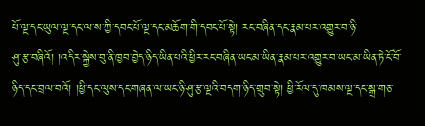པོ་ལྔ་དང་ཡུལ་ལྔ་དང་ལ་ས་ཀྱི་དབང་པོ་ལྔ་དང་མཆོག་གི་དབང་པོ་སྟེ། རང་བཞིན་དང་རྣམ་པར་འགྱུར་བ་ཉི་
ཤུ་རྩ་བཞིའོ། །འདིར་སྐྱེས་བུ་ནི་ཁྱབ་བྱེད་ཉིད་ཡིན་པའི་ཕྱིར་རང་བཞིན་ཡང་མ་ཡིན་རྣམ་པར་འགྱུར་བ་ཡང་མ་ཡིན་ཏེ་ངོ་བོ་ཉིད་དང་བྲལ་བའོ། །ཕྱི་དང་ལུས་དང་གཞན་ལ་ཡང་ཉི་ཤུ་རྩ་ལྔའི་བདག་ཉིད་གྲུབ་སྟེ། ཕྱི་རོལ་དུ་ཁམས་ལྔ་དང་སྒྲ་གཅ་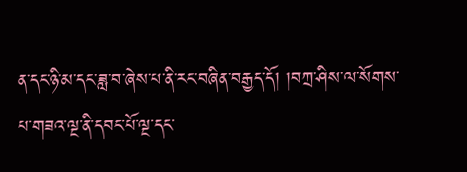ན་དང་ཉི་མ་དང་ཟླ་བ་ཞེས་པ་ནི་རང་བཞིན་བརྒྱད་དོ། །བཀྲ་ཤིས་ལ་སོགས་པ་གཟའ་ལྔ་ནི་དབང་པོ་ལྔ་དང་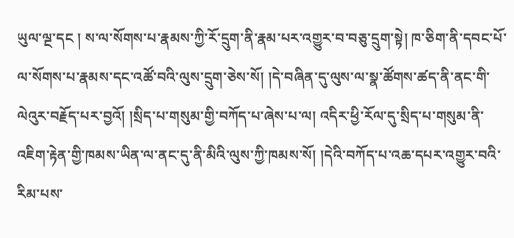ཡུལ་ལྔ་དང ། ས་ལ་སོགས་པ་རྣམས་ཀྱི་རོ་དྲུག་ནི་རྣམ་པར་འགྱུར་བ་བཅུ་དྲུག་སྟེ། ཁ་ཅིག་ནི་དབང་པོ་ལ་སོགས་པ་རྣམས་དང་འཚོ་བའི་ལུས་དྲུག་ཅེས་སོ། །དེ་བཞིན་དུ་ལུས་ལ་སྣ་ཚོགས་ཚད་ནི་ནང་གི་ལེའུར་བརྗོད་པར་བྱའོ། །སྲིད་པ་གསུམ་གྱི་བཀོད་པ་ཞེས་པ་ལ། འདིར་ཕྱི་རོལ་དུ་སྲིད་པ་གསུམ་ནི་འཇིག་རྟེན་གྱི་ཁམས་ཡིན་ལ་ནང་དུ་ནི་མིའི་ལུས་ཀྱི་ཁམས་སོ། །དེའི་བཀོད་པ་འཆ་དཔར་འགྱུར་བའི་རིམ་པས་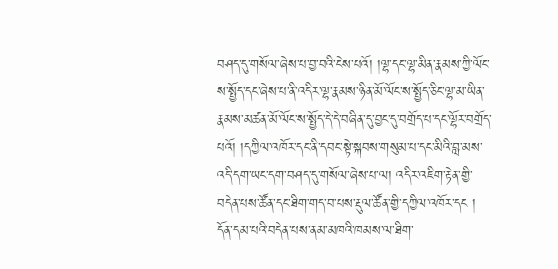བཤད་དུ་གསོལ་ཞེས་པ་བྱ་བའི་ངེས་པའོ། །ལྷ་དང་ལྷ་མིན་རྣམས་ཀྱི་ལོང་ས་སྤྱོད་དང་ཞེས་པ་ནི་འདིར་ལྷ་རྣམས་ཉིན་མོ་ལོང་ས་སྤྱོད་ཅིང་ལྷ་མ་ཡིན་རྣམས་མཚན་མོ་ལོང་ས་སྤྱོད་དེ་དེ་བཞིན་དུ་བྱང་དུ་བགྲོད་པ་དང་ལྷོར་བགྲོད་པའོ། །དཀྱིལ་འཁོར་དང་ནི་དབང་སྟེ་སྐབས་གསུམ་པ་དང་མིའི་བླ་མས་འདི་དག་ཡང་དག་བཤད་དུ་གསོལ་ཞེས་པ་ལ། འདིར་འཇིག་རྟེན་གྱི་བདེན་པས་ཚོན་དང་ཐིག་གད་བ་པས་རྡུལ་ཚོན་གྱི་དཀྱིལ་འཁོར་དང ། དོན་དམ་པའི་བདེན་པས་ནམ་མཁའི་ཁམས་ལ་ཐིག་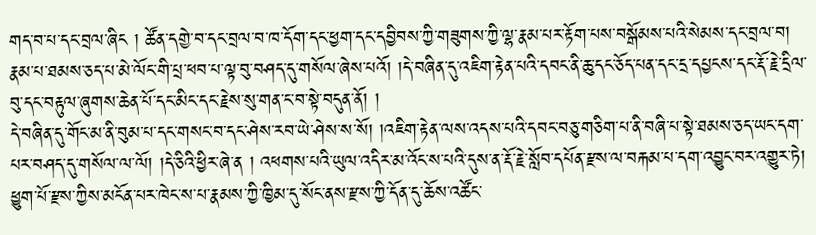གད་བ་པ་དང་བྲལ་ཞིང ། ཚོན་དགྱེ་བ་དང་བྲལ་བ་ཁ་དོག་དང་ཕྱག་དང་དབྱིབས་ཀྱི་གཟུགས་ཀྱི་ལྷ་རྣམ་པར་རྟོག་པས་བསྒོམས་པའི་སེམས་དང་བྲལ་བ། རྣམ་པ་ཐམས་ཅད་པ་མེ་ལོང་གི་པྲ་ཕབ་པ་ལྟ་བུ་བཤད་དུ་གསོལ་ཞེས་པའོ། །དེ་བཞིན་དུ་འཇིག་རྟེན་པའི་དབང་ནི་ཆུ་དང་ཅོད་པན་དང་དྲ་དཔྱངས་དང་རྡོ་རྗེ་དྲིལ་བུ་དང་བརྟུལ་ཞུགས་ཆེན་པོ་དང་མིང་དང་རྗེས་སུ་གན་ང་བ་སྟེ་བདུན་ནོ། །
དེ་བཞིན་དུ་གོང་མ་ནི་བུམ་པ་དང་གསང་བ་དང་ཤེས་རབ་ཡེ་ཤེས་ས་སོ། །འཇིག་རྟེན་ལས་འདས་པའི་དབང་བཅུ་གཅིག་པ་ནི་བཞི་པ་སྟེ་ཐམས་ཅད་ཡང་དག་པར་བཤད་དུ་གསོལ་ལ་ལོ། །དེ་ཅིའི་ཕྱིར་ཞེ་ན ། འཕགས་པའི་ཡུལ་འདིར་མ་འོང་ས་པའི་དུས་ན་རྡོ་རྗེ་སློབ་དཔོན་རྫས་ལ་བརྐམ་པ་དག་འབྱུང་བར་འགྱུར་ཏེ། ཕྱུག་པོ་རྫས་ཀྱིས་མངོན་པར་ཁེང་ས་པ་རྣམས་ཀྱི་ཁྱིམ་དུ་སོང་ནས་རྫས་ཀྱི་དོན་དུ་ཆོས་འཚོང་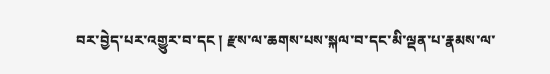བར་བྱེད་པར་འགྱུར་བ་དང ། རྫས་ལ་ཆགས་པས་སྐལ་བ་དང་མི་ལྡན་པ་རྣམས་ལ་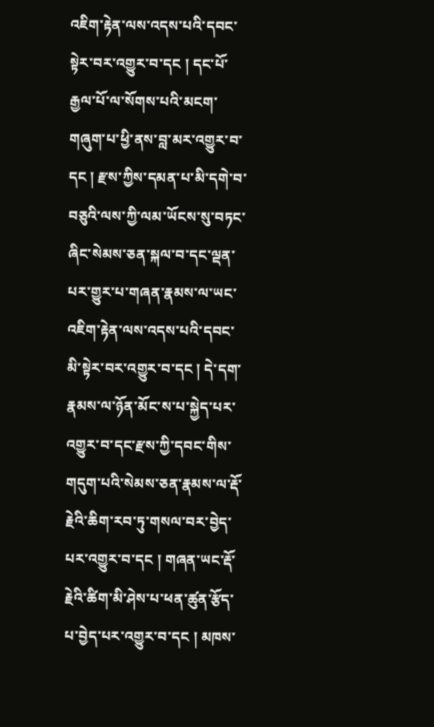འཇིག་རྟེན་ལས་འདས་པའི་དབང་སྟེར་བར་འགྱུར་བ་དང ། དང་པོ་རྒྱལ་པོ་ལ་སོགས་པའི་མངག་གཞུག་པ་ཕྱི་ནས་བླ་མར་འགྱུར་བ་དང ། རྫས་ཀྱིས་དམན་པ་མི་དགེ་བ་བཅུའི་ལས་ཀྱི་ལམ་ཡོངས་སུ་བཏང་ཞིང་སེམས་ཅན་སྐལ་བ་དང་ལྡན་པར་གྱུར་པ་གཞན་རྣམས་ལ་ཡང་འཇིག་རྟེན་ལས་འདས་པའི་དབང་མི་སྟེར་བར་འགྱུར་བ་དང ། དེ་དག་རྣམས་ལ་ཉོན་མོང་ས་པ་སྐྱེད་པར་འགྱུར་བ་དང་རྫས་ཀྱི་དབང་གིས་གདུག་པའི་སེམས་ཅན་རྣམས་ལ་རྡོ་རྗེའི་ཆིག་རབ་ཏུ་གསལ་བར་བྱེད་པར་འགྱུར་བ་དང ། གཞན་ཡང་རྡོ་རྗེའི་ཚིག་མི་ཤེས་པ་ཕན་ཚུན་རྩོད་པ་བྱེད་པར་འགྱུར་བ་དང ། མཁས་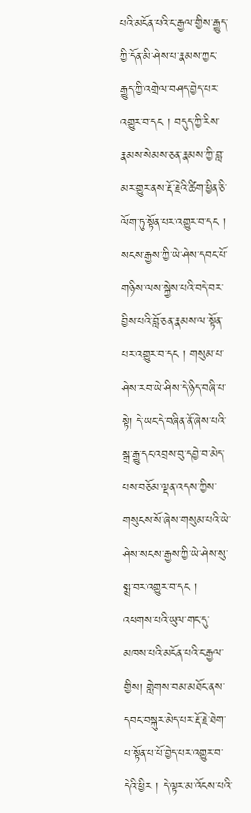པའི་མངོན་པའི་ང་རྒྱལ་གྱིས་རྒྱུད་ཀྱི་དོན་མི་ཤེས་པ་རྣམས་ཀྱང་རྒྱུད་ཀྱི་འགྲེལ་བཤད་བྱེད་པར་འགྱུར་བ་དང ། བདུད་ཀྱི་རིས་རྣམས་སེམས་ཅན་རྣམས་ཀྱི་བླ་མར་གྱུར་ནས་རྡོ་རྗེའི་ཚིག་ཕྱིན་ཅི་ལོག་ཏུ་སྟོན་པར་འགྱུར་བ་དང ། སངས་རྒྱས་ཀྱི་ཡེ་ཤེས་དབང་པོ་གཉིས་ལས་སྐྱེས་པའི་བདེ་བར་བྱིས་པའི་བློ་ཅན་རྣམས་ལ་སྟོན་པར་འགྱུར་བ་དང ། གསུམ་པ་ཤེས་རབ་ཡེ་ཤིས་དེ་ཉིད་བཞི་པ་སྟེ། དེ་ཡང་དེ་བཞིན་ནོ་ཞེས་པའི་སྒྲ་རྒྱུ་དང་འབྲས་བུ་དབྱེ་བ་མེད་པས་བཅོམ་ལྡན་འདས་ཀྱིས་གསུངས་སོ་ཞེས་གསུམ་པའི་ཡེ་ཤེས་སངས་རྒྱས་ཀྱི་ཡེ་ཤེས་སུ་སྨྲ་བར་འགྱུར་བ་དང ། འཕགས་པའི་ཡུལ་གང་དུ་
མཁས་པའི་མངོན་པའི་ང་རྒྱལ་གྱིས། གླེགས་བམ་མཐོང་ནས་དབང་བསྐུར་མེད་པར་རྡོ་རྗེ་ཐེག་པ་སྟོན་པ་པོ་བྱེད་པར་འགྱུར་བ་དེའི་ཕྱིར ། དེ་ལྟར་མ་འོངས་པའི་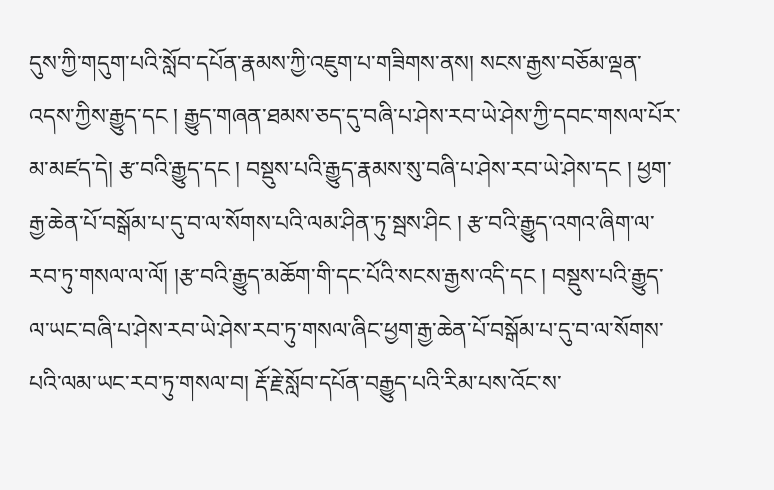དུས་ཀྱི་གདུག་པའི་སློབ་དཔོན་རྣམས་ཀྱི་འཇུག་པ་གཟིགས་ནས། སངས་རྒྱས་བཅོམ་ལྡན་འདས་ཀྱིས་རྒྱུད་དང ། རྒྱུད་གཞན་ཐམས་ཅད་དུ་བཞི་པ་ཤེས་རབ་ཡེ་ཤེས་ཀྱི་དབང་གསལ་པོར་མ་མཛད་དེ། རྩ་བའི་རྒྱུད་དང ། བསྡུས་པའི་རྒྱུད་རྣམས་སུ་བཞི་པ་ཤེས་རབ་ཡེ་ཤེས་དང ། ཕྱག་རྒྱ་ཆེན་པོ་བསྒོམ་པ་དུ་བ་ལ་སོགས་པའི་ལམ་ཤིན་ཏུ་སྦས་ཤིང ། རྩ་བའི་རྒྱུད་འགའ་ཞིག་ལ་རབ་ཏུ་གསལ་ལ་ལོ། །རྩ་བའི་རྒྱུད་མཆོག་གི་དང་པོའི་སངས་རྒྱས་འདི་དང ། བསྡུས་པའི་རྒྱུད་ལ་ཡང་བཞི་པ་ཤེས་རབ་ཡེ་ཤེས་རབ་ཏུ་གསལ་ཞིང་ཕྱག་རྒྱ་ཆེན་པོ་བསྒོམ་པ་དུ་བ་ལ་སོགས་པའི་ལམ་ཡང་རབ་ཏུ་གསལ་བ། རྡོ་རྗེ་སློབ་དཔོན་བརྒྱུད་པའི་རིམ་པས་འོང་ས་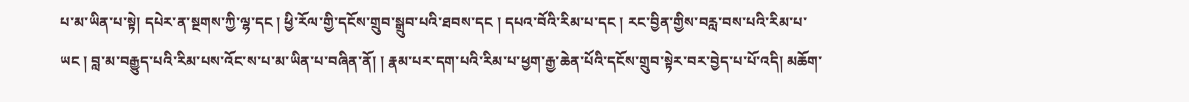པ་མ་ཡིན་པ་སྟེ། དཔེར་ན་སྔགས་ཀྱི་ལྷ་དང ། ཕྱི་རོལ་གྱི་དངོས་གྲུབ་སྒྲུབ་པའི་ཐབས་དང ། དཔའ་བོའི་རིམ་པ་དང ། རང་བྱིན་གྱིས་བརླ་བས་པའི་རིམ་པ་ཡང ། བླ་མ་བརྒྱུད་པའི་རིམ་པས་འོང་ས་པ་མ་ཡིན་པ་བཞིན་ནོ། ། རྣམ་པར་དག་པའི་རིམ་པ་ཕྱག་རྒྱ་ཆེན་པོའི་དངོས་གྲུབ་སྟེར་བར་བྱེད་པ་པོ་འདི། མཆོག་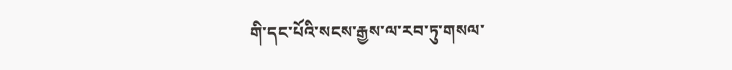གི་དང་པོའི་སངས་རྒྱས་ལ་རབ་ཏུ་གསལ་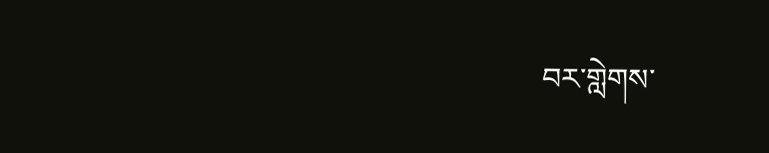བར་གླེགས་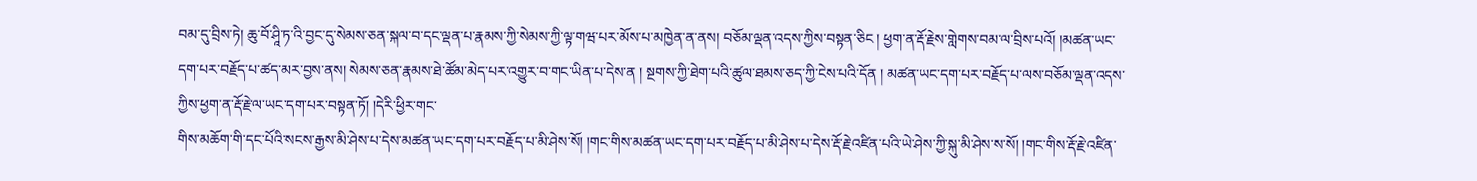བམ་དུ་བྲིས་ཏེ། ཆུ་བོ་ཤཱི་ཏ་འི་བྱང་དུ་སེམས་ཅན་སྐལ་བ་དང་ལྡན་པ་རྣམས་ཀྱི་སེམས་ཀྱི་ལྟ་གཝ་པར་མོས་པ་མཁྱེན་ན་ནས། བཅོམ་ལྡན་འདས་ཀྱིས་བསྟན་ཅིང ། ཕྱག་ན་རྡོ་རྗེས་གླེགས་བམ་ལ་བྲིས་པའོ། །མཚན་ཡང་དག་པར་བརྗོད་པ་ཚད་མར་བྱས་ནས། སེམས་ཅན་རྣམས་ཐེ་ཚོམ་མེད་པར་འགྱུར་བ་གང་ཡིན་པ་དེས་ན ། སྔགས་ཀྱི་ཐེག་པའི་ཚུལ་ཐམས་ཅད་ཀྱི་ངེས་པའི་དོན ། མཚན་ཡང་དག་པར་བརྗོད་པ་ལས་བཅོམ་ལྡན་འདས་ཀྱིས་ཕྱག་ན་རྡོ་རྗེ་ལ་ཡང་དག་པར་བསྟན་ཏོ། །དེརི་ཕྱིར་གང་
གིས་མཆོག་གི་དང་པོའི་སངས་རྒྱས་མི་ཤེས་པ་དེས་མཚན་ཡང་དག་པར་བརྗོད་པ་མི་ཤེས་སོ། །གང་གིས་མཚན་ཡང་དག་པར་བརྗོད་པ་མི་ཤེས་པ་དེས་རྡོ་རྗེ་འཛིན་པའི་ཡེ་ཤེས་ཀྱི་སྐུ་མི་ཤེས་ས་སོ། །གང་གིས་རྡོ་རྗེ་འཛིན་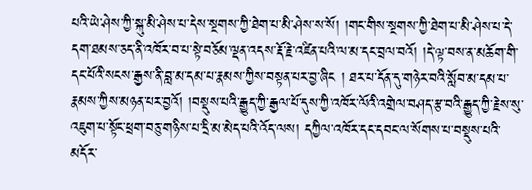པའི་ཡེ་ཤེས་ཀྱི་སྐུ་མི་ཤེས་པ་དེས་སྔགས་ཀྱི་ཐེག་པ་མི་ཤེས་ས་སོ། །གང་གིས་སྔགས་ཀྱི་ཐེག་པ་མི་ཤེས་པ་དེ་དག་ཐམས་ཅད་ནི་འཁོར་བ་པ་སྟེ་བཅོམ་ལྡན་འདས་རྡོ་རྗེ་འཛིན་པའི་ལ་མ་དང་བྲལ་བའོ། །དེ་ལྟ་བས་ན་མཆོག་གི་དང་པོའི་སངས་རྒྱས་ནི་བླ་མ་དམ་པ་རྣམས་ཀྱིས་བསྟན་པར་བྱ་ཞིང ། ཐར་པ་དོན་དུ་གཉེར་བའི་སློབ་མ་དམ་པ་རྣམས་ཀྱིས་མཉན་པར་བྱའོ། །བསྡུས་པའི་རྒྱུད་ཀྱི་རྒྱལ་པོ་དུས་ཀྱི་འཁོར་ལོའི་འགྲེལ་བཤད་རྩ་བའི་རྒྱུད་ཀྱི་རྗེས་སུ་འཇུག་པ་སྟོང་ཕྲག་བཅུ་གཉིས་པ་དྲི་མ་མེད་པའི་འོད་ལས། དཀྱིལ་འཁོར་དང་དབང་ལ་སོགས་པ་བསྡུས་པའི་མདོར་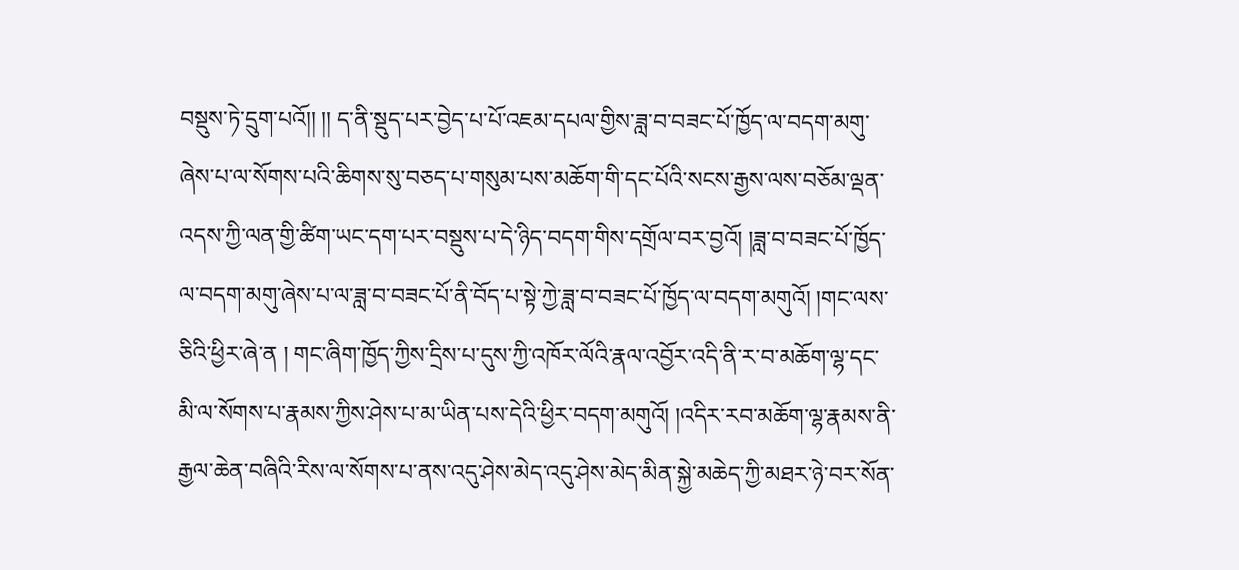བསྡུས་ཏེ་དྲུག་པའོ།། །། ད་ནི་སྡུད་པར་བྱེད་པ་པོ་འཇམ་དཔལ་གྱིས་ཟླ་བ་བཟང་པོ་ཁྱོད་ལ་བདག་མགུ་ཞེས་པ་ལ་སོགས་པའི་ཆིགས་སུ་བཅད་པ་གསུམ་པས་མཆོག་གི་དང་པོའི་སངས་རྒྱས་ལས་བཅོམ་ལྡན་འདས་ཀྱི་ལན་གྱི་ཚིག་ཡང་དག་པར་བསྡུས་པ་དེ་ཉིད་བདག་གིས་དགྲོལ་བར་བྱའོ། །ཟླ་བ་བཟང་པོ་ཁྱོད་ལ་བདག་མགུ་ཞེས་པ་ལ་ཟླ་བ་བཟང་པོ་ནི་བོད་པ་སྟེ་ཀྱེ་ཟླ་བ་བཟང་པོ་ཁྱོད་ལ་བདག་མགུའོ། །གང་ལས་ཅིའི་ཕྱིར་ཞེ་ན ། གང་ཞིག་ཁྱོད་ཀྱིས་དྲིས་པ་དུས་ཀྱི་འཁོར་ལོའི་རྣལ་འབྱོར་འདི་ནི་ར་བ་མཆོག་ལྷ་དང་མི་ལ་སོགས་པ་རྣམས་ཀྱིས་ཤེས་པ་མ་ཡིན་པས་དེའི་ཕྱིར་བདག་མགུའོ། །འདིར་རབ་མཆོག་ལྷ་རྣམས་ནི་རྒྱལ་ཆེན་བཞིའི་རིས་ལ་སོགས་པ་ནས་འདུ་ཤེས་མེད་འདུ་ཤེས་མེད་མིན་སྐྱེ་མཆེད་ཀྱི་མཐར་ཉེ་བར་སོན་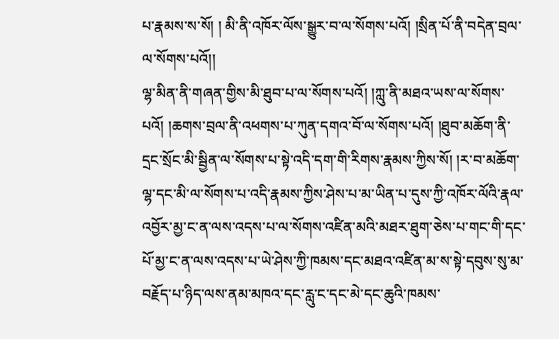པ་རྣམས་ས་སོ། ། མི་ནི་འཁོར་ལོས་སྒྱུར་བ་ལ་སོགས་པའོ། །སྲིན་པོ་ནི་བདེན་བྲལ་ལ་སོགས་པའོ།།
ལྷ་མིན་ནི་གཞན་གྱིས་མི་ཐུབ་པ་ལ་སོགས་པའོ། །ཀླུ་ནི་མཐའ་ཡས་ལ་སོགས་པའོ། །ཆགས་བྲལ་ནི་འཕགས་པ་ཀུན་དགའ་བོ་ལ་སོགས་པའོ། །ཐུབ་མཆོག་ནི་དྲང་སྲོང་མི་སྦྱིན་ལ་སོགས་པ་སྟེ་འདི་དག་གི་རིགས་རྣམས་ཀྱིས་སོ། །ར་བ་མཆོག་ལྷ་དང་མི་ལ་སོགས་པ་འདི་རྣམས་ཀྱིས་ཤེས་པ་མ་ཡིན་པ་དུས་ཀྱི་འཁོར་ལོའི་རྣལ་འབྱོར་མྱ་ང་ན་ལས་འདས་པ་ལ་སོགས་འཛིན་མའི་མཐར་ཐུག་ཅེས་པ་གང་གི་དང་པོ་མྱ་ང་ན་ལས་འདས་པ་ཡེ་ཤེས་ཀྱི་ཁམས་དང་མཐའ་འཛིན་མ་ས་སྟེ་དབུས་སུ་མ་བརྗོད་པ་ཉིད་ལས་ནམ་མཁའ་དང་རླུ་ང་དང་མེ་དང་ཆུའི་ཁམས་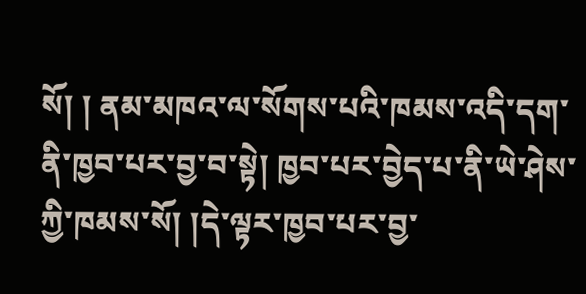སོ། ། ནམ་མཁའ་ལ་སོགས་པའི་ཁམས་འདི་དག་ནི་ཁྱབ་པར་བྱ་བ་སྟེ། ཁྱབ་པར་བྱེད་པ་ནི་ཡེ་ཤེས་ཀྱི་ཁམས་སོ། །དེ་ལྟར་ཁྱབ་པར་བྱ་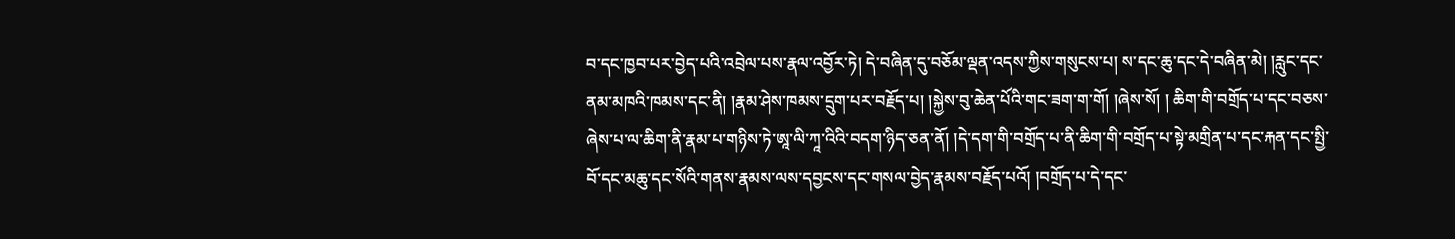བ་དང་ཁྱབ་པར་བྱེད་པའི་འབྲེལ་པས་རྣལ་འབྱོར་ཏེ། དེ་བཞིན་དུ་བཅོམ་ལྡན་འདས་ཀྱིས་གསུངས་པ། ས་དང་ཆུ་དང་དེ་བཞིན་མེ། །རླུང་དང་ནམ་མཁའི་ཁམས་དང་ནི། །རྣམ་ཤེས་ཁམས་དྲུག་པར་བརྗོད་པ། །སྐྱེས་བུ་ཆེན་པོའི་གང་ཟག་ག་གོ། །ཞེས་སོ། ། ཆིག་གི་བགྲོད་པ་དང་བཅས་ཞེས་པ་ལ་ཆིག་ནི་རྣམ་པ་གཉིས་ཏེ་ཨཱ་ལི་ཀཱ་འིའི་བདག་ཉིད་ཅན་ནོ། །དེ་དག་གི་བགྲོད་པ་ནི་ཆིག་གི་བགྲོད་པ་སྟེ་མགྲིན་པ་དང་རྐན་དང་སྤྱི་བོ་དང་མཆུ་དང་སོའི་གནས་རྣམས་ལས་དབྱངས་དང་གསལ་བྱེད་རྣམས་བརྗོད་པའོ། །བགྲོད་པ་དེ་དང་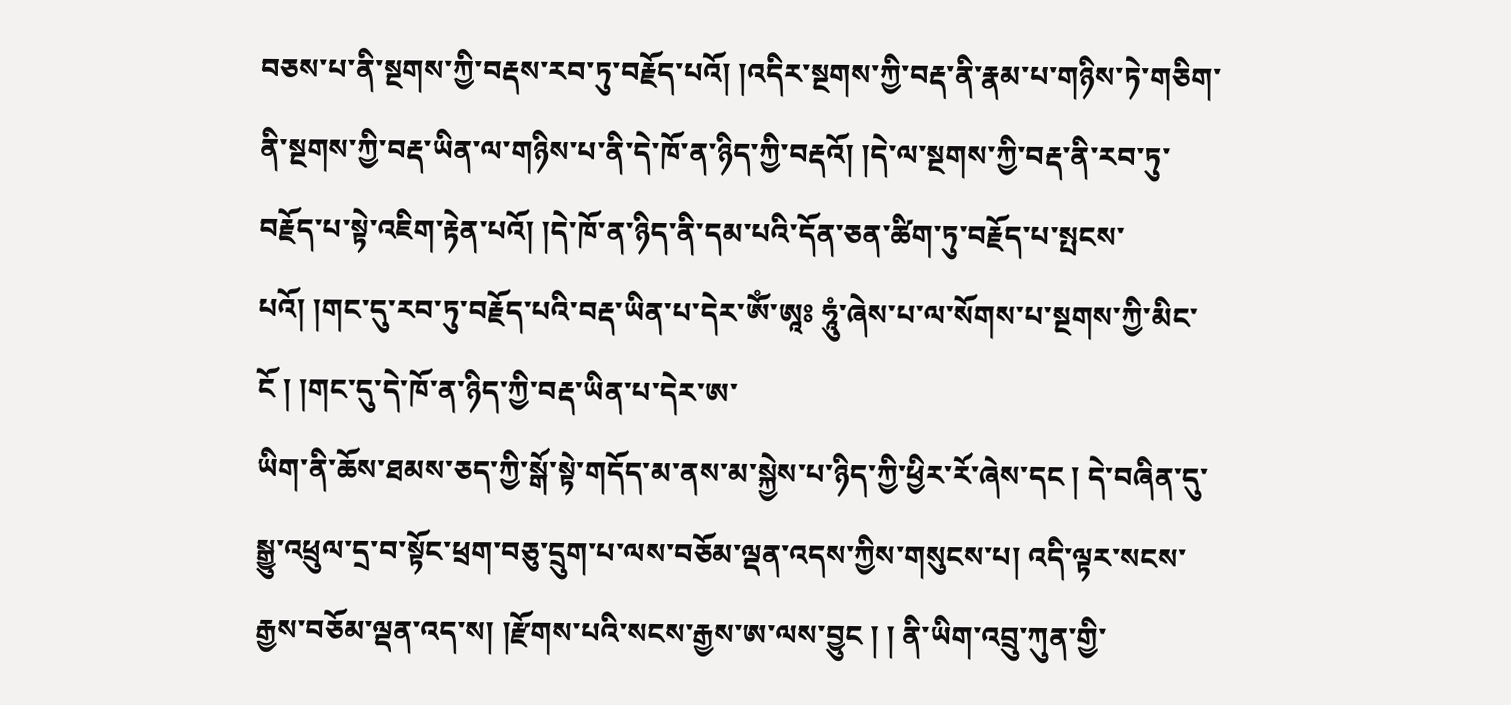བཅས་པ་ནི་སྔགས་ཀྱི་བརྡས་རབ་ཏུ་བརྗོད་པའོ། །འདིར་སྔགས་ཀྱི་བརྡ་ནི་རྣམ་པ་གཉིས་ཏེ་གཅིག་ནི་སྔགས་ཀྱི་བརྡ་ཡིན་ལ་གཉིས་པ་ནི་དེ་ཁོ་ན་ཉིད་ཀྱི་བརྡའོ། །དེ་ལ་སྔགས་ཀྱི་བརྡ་ནི་རབ་ཏུ་བརྗོད་པ་སྟེ་འཇིག་རྟེན་པའོ། །དེ་ཁོ་ན་ཉིད་ནི་དམ་པའི་དོན་ཅན་ཚིག་ཏུ་བརྗོད་པ་སྤངས་པའོ། །གང་དུ་རབ་ཏུ་བརྗོད་པའི་བརྡ་ཡིན་པ་དེར་ཨོཾ་ཨཱཿ ཧཱུཾ་ཞེས་པ་ལ་སོགས་པ་སྔགས་ཀྱི་མིང་ངོ ། །གང་དུ་དེ་ཁོ་ན་ཉིད་ཀྱི་བརྡ་ཡིན་པ་དེར་ཨ་
ཡིག་ནི་ཆོས་ཐམས་ཅད་ཀྱི་སྒོ་སྟེ་གདོད་མ་ནས་མ་སྐྱེས་པ་ཉིད་ཀྱི་ཕྱིར་རོ་ཞེས་དང ། དེ་བཞིན་དུ་སྒྱུ་འཕྲུལ་དྲ་བ་སྟོང་ཕྲག་བཅུ་དྲུག་པ་ལས་བཅོམ་ལྡན་འདས་ཀྱིས་གསུངས་པ། འདི་ལྟར་སངས་རྒྱས་བཅོམ་ལྡན་འད་ས། །རྫོགས་པའི་སངས་རྒྱས་ཨ་ལས་བྱུང ། ། ནི་ཡིག་འབྲུ་ཀུན་གྱི་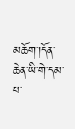མཆོག་།དོན་ཆེན་ཡི་གེ་དམ་པ་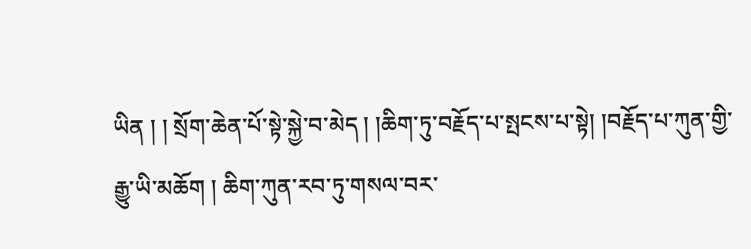ཡིན ། ། སྲོག་ཆེན་པོ་སྟེ་སྐྱེ་བ་མེད ། །ཆིག་ཏུ་བརྗོད་པ་སྤངས་པ་སྟེ། །བརྗོད་པ་ཀུན་གྱི་རྒྱུ་ཡི་མཆོག ། ཆིག་ཀུན་རབ་ཏུ་གསལ་བར་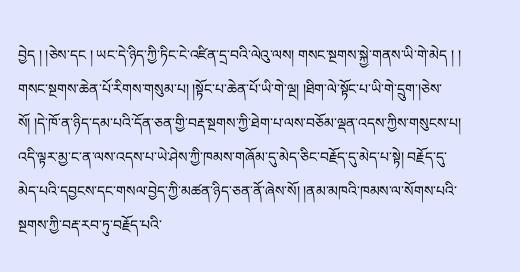བྱེད ། །ཅེས་དང ། ཡང་དེ་ཉིད་ཀྱི་ཏིང་ངེ་འཛིན་དྲ་བའི་ལེའུ་ལས། གསང་སྔགས་སྐྱེ་གནས་ཡི་གེ་མེད ། ། གསང་སྔགས་ཆེན་པོ་རིགས་གསུམ་པ། །སྟོང་པ་ཆེན་པོ་ཡི་གེ་ལྔ། །ཐིག་ལེ་སྟོང་པ་ཡི་གེ་དྲུག་།ཅེས་སོ། །དེ་ཁོ་ན་ཉིད་དམ་པའི་དོན་ཅན་གྱི་བརྡ་སྔགས་ཀྱི་ཐེག་པ་ལས་བཅོམ་ལྡན་འདས་ཀྱིས་གསུངས་པ། འདི་ལྟར་མྱ་ང་ན་ལས་འདས་པ་ཡེ་ཤེས་ཀྱི་ཁམས་གཞོམ་དུ་མེད་ཅིང་བརྗོད་དུ་མེད་པ་སྟེ། བརྗོད་དུ་མེད་པའི་དབྱངས་དང་གསལ་བྱེད་ཀྱི་མཚན་ཉིད་ཅན་ནོ་ཞེས་སོ། །ནམ་མཁའི་ཁམས་ལ་སོགས་པའི་སྔགས་ཀྱི་བརྡ་རབ་ཏུ་བརྗོད་པའི་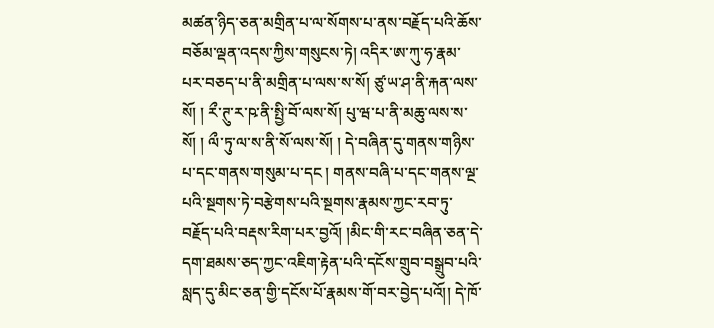མཚན་ཉིད་ཅན་མགྲིན་པ་ལ་སོགས་པ་ནས་བརྗོད་པའི་ཆོས་བཅོམ་ལྡན་འདས་ཀྱིས་གསུངས་ཏེ། འདིར་ཨ་ཀུ་ཧ་རྣམ་པར་བཅད་པ་ནི་མགྲིན་པ་ལས་ས་སོ། ཙུ་ཡ་ཤ་ནི་རྐན་ལས་སོ། ། རྀ་ཊུ་ར་ཥ་ནི་སྤྱི་བོ་ལས་སོ། པུ་ཝ་པ་ནི་མཆུ་ལས་ས་སོ། ། ལྀ་ཏུ་ལ་ས་ནི་སོ་ལས་སོ། ། དེ་བཞིན་དུ་གནས་གཉིས་པ་དང་གནས་གསུམ་པ་དང ། གནས་བཞི་པ་དང་གནས་ལྔ་པའི་སྔགས་ཏེ་བརྩེགས་པའི་སྔགས་རྣམས་ཀྱང་རབ་ཏུ་བརྗོད་པའི་བརྡས་རིག་པར་བྱའོ། །མིང་གི་རང་བཞིན་ཅན་དེ་དག་ཐམས་ཅད་ཀྱང་འཇིག་རྟེན་པའི་དངོས་གྲུབ་བསྒྲུབ་པའི་སླད་དུ་མིང་ཅན་གྱི་དངོས་པོ་རྣམས་གོ་བར་བྱེད་པའོ།། དེ་ཁོ་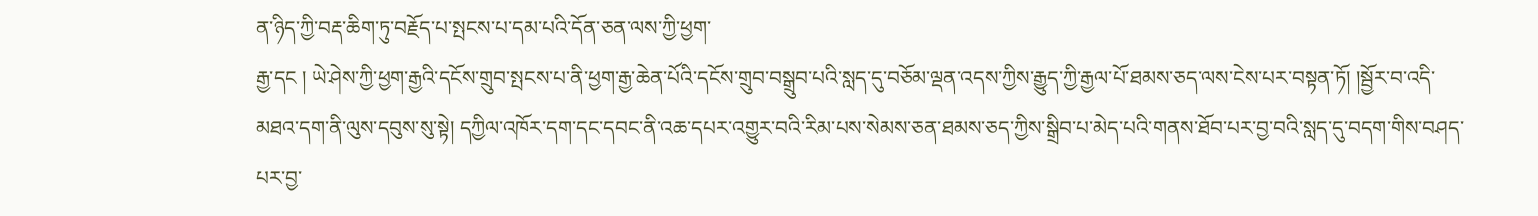ན་ཉིད་ཀྱི་བརྡ་ཆིག་ཏུ་བརྗོད་པ་སྤངས་པ་དམ་པའི་དོན་ཅན་ལས་ཀྱི་ཕྱག་
རྒྱ་དང ། ཡེ་ཤེས་ཀྱི་ཕྱག་རྒྱའི་དངོས་གྲུབ་སྤངས་པ་ནི་ཕྱག་རྒྱ་ཆེན་པོའི་དངོས་གྲུབ་བསྒྲུབ་པའི་སླད་དུ་བཅོམ་ལྡན་འདས་ཀྱིས་རྒྱུད་ཀྱི་རྒྱལ་པོ་ཐམས་ཅད་ལས་ངེས་པར་བསྟན་ཏོ། །སྦྱོར་བ་འདི་མཐའ་དག་ནི་ལུས་དབུས་སུ་སྟེ། དཀྱིལ་འཁོར་དག་དང་དབང་ནི་འཆ་དཔར་འགྱུར་བའི་རིམ་པས་སེམས་ཅན་ཐམས་ཅད་ཀྱིས་སྒྲིབ་པ་མེད་པའི་གནས་ཐོབ་པར་བྱ་བའི་སླད་དུ་བདག་གིས་བཤད་པར་བྱ་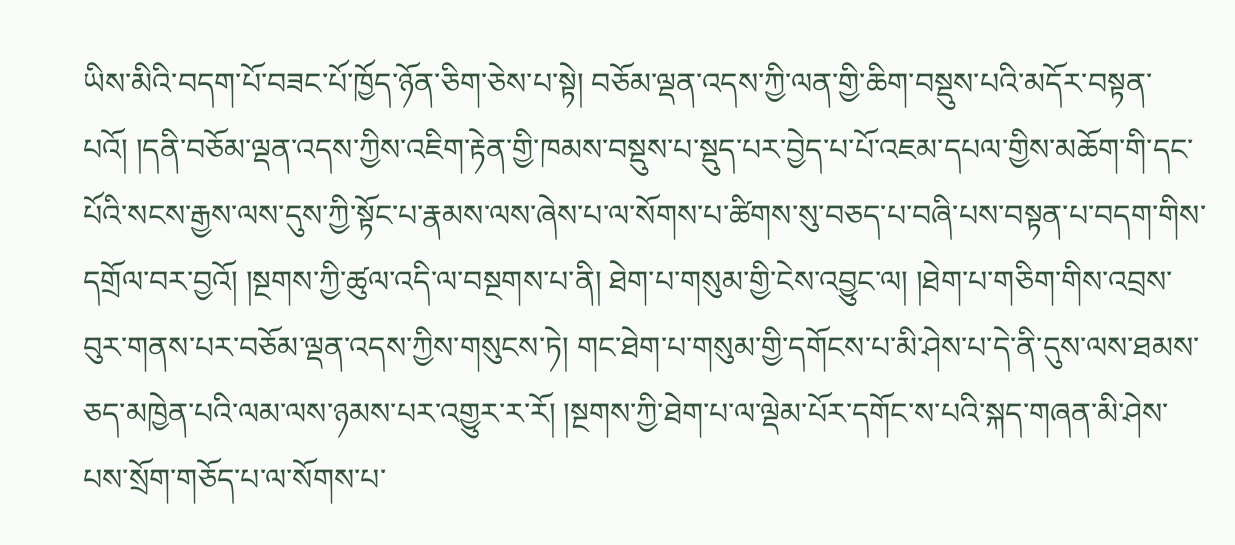ཡིས་མིའི་བདག་པོ་བཟང་པོ་ཁྱོད་ཉོན་ཅིག་ཅེས་པ་སྟེ། བཅོམ་ལྡན་འདས་ཀྱི་ལན་གྱི་ཆིག་བསྡུས་པའི་མདོར་བསྟན་པའོ། །དནི་བཅོམ་ལྡན་འདས་ཀྱིས་འཇིག་རྟེན་གྱི་ཁམས་བསྡུས་པ་སྡུད་པར་བྱེད་པ་པོ་འཇམ་དཔལ་གྱིས་མཆོག་གི་དང་པོའི་སངས་རྒྱས་ལས་དུས་ཀྱི་སྟོང་པ་རྣམས་ལས་ཞེས་པ་ལ་སོགས་པ་ཚིགས་སུ་བཅད་པ་བཞི་པས་བསྟན་པ་བདག་གིས་དགྲོལ་བར་བྱའོ། །སྔགས་ཀྱི་ཚུལ་འདི་ལ་བསྔགས་པ་ནི། ཐེག་པ་གསུམ་གྱི་ངེས་འབྱུང་ལ། །ཐེག་པ་གཅིག་གིས་འབྲས་བུར་གནས་པར་བཅོམ་ལྡན་འདས་ཀྱིས་གསུངས་ཏེ། གང་ཐེག་པ་གསུམ་གྱི་དགོངས་པ་མི་ཤེས་པ་དེ་ནི་དུས་ལས་ཐམས་ཅད་མཁྱེན་པའི་ལམ་ལས་ཉམས་པར་འགྱུར་ར་རོ། །སྔགས་ཀྱི་ཐེག་པ་ལ་ལྡེམ་པོར་དགོང་ས་པའི་སྐད་གཞན་མི་ཤེས་པས་སྲོག་གཅོད་པ་ལ་སོགས་པ་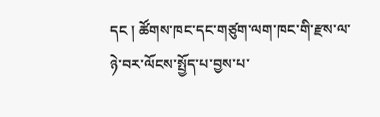དང ། ཚོགས་ཁང་དང་གཙུག་ལག་ཁང་གི་རྫས་ལ་ཉེ་བར་ལོངས་སྤྱོད་པ་བྱས་པ་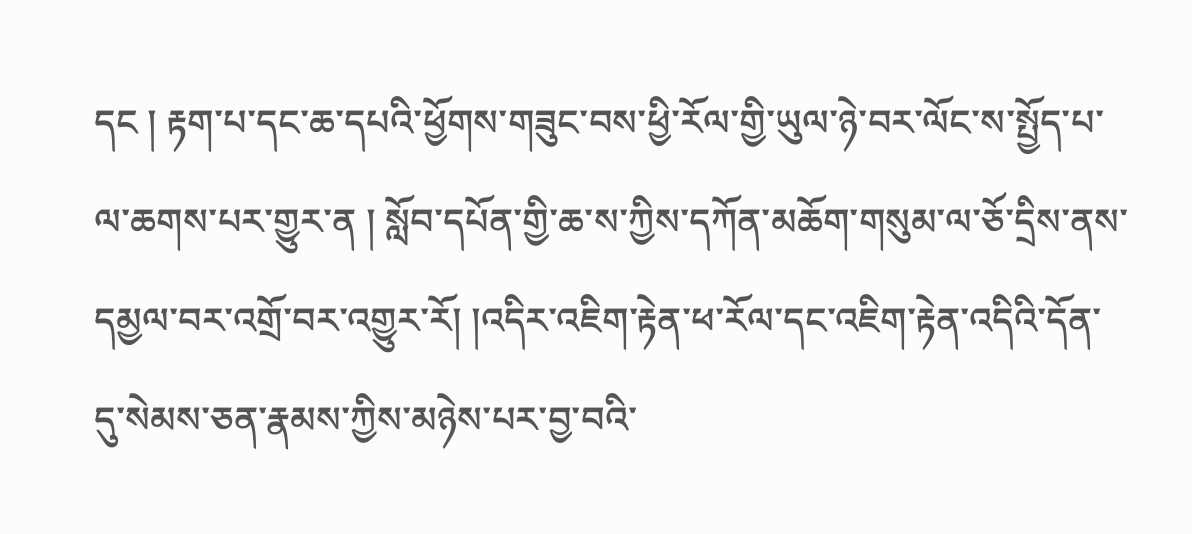དང ། རྟག་པ་དང་ཆ་དཔའི་ཕྱོགས་གཟུང་བས་ཕྱི་རོལ་གྱི་ཡུལ་ཉེ་བར་ལོང་ས་སྤྱོད་པ་ལ་ཆགས་པར་གྱུར་ན ། སློབ་དཔོན་གྱི་ཆ་ས་ཀྱིས་དཀོན་མཆོག་གསུམ་ལ་ཅོ་དྲིས་ནས་དམྱལ་བར་འགྲོ་བར་འགྱུར་རོ། །འདིར་འཇིག་རྟེན་ཕ་རོལ་དང་འཇིག་རྟེན་འདིའི་དོན་དུ་སེམས་ཅན་རྣམས་ཀྱིས་མཉེས་པར་བྱ་བའི་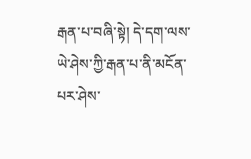རྒན་པ་བཞི་སྟེ། དེ་དག་ལས་ཡེ་ཤེས་ཀྱི་རྒན་པ་ནི་མངོན་པར་ཤེས་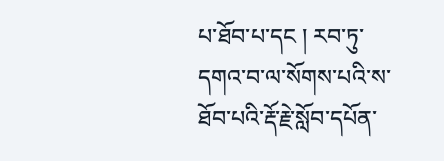པ་ཐོབ་པ་དང ། རབ་ཏུ་དགའ་བ་ལ་སོགས་པའི་ས་ཐོབ་པའི་རྡོ་རྗེ་སློབ་དཔོན་